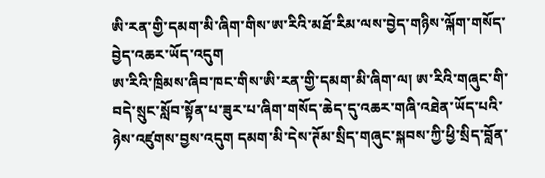ཨི་རན་གྱི་དམག་མི་ཞིག་གིས་ཨ་རིའི་མཐོ་རིམ་ལས་བྱེད་གཉིས་ལྐོག་གསོད་བྱེད་འཆར་ཡོད་འདུག
ཨ་རིའི་ཁྲིམས་ཞིབ་ཁང་གིས་ཨི་རན་གྱི་དམག་མི་ཞིག་ལ། ཨ་རིའི་གཞུང་གི་བདེ་སྲུང་སློབ་སྟོན་པ་ཟུར་པ་ཞིག་གསོད་ཆེད་དུ་འཆར་གཞི་འཐེན་ཡོད་པའི་ཉེས་འཛུགས་བྱས་འདུག དམག་མི་དེས་ཊོམ་སྲིད་གཞུང་སྐབས་ཀྱི་ཕྱི་སྲིད་བློན་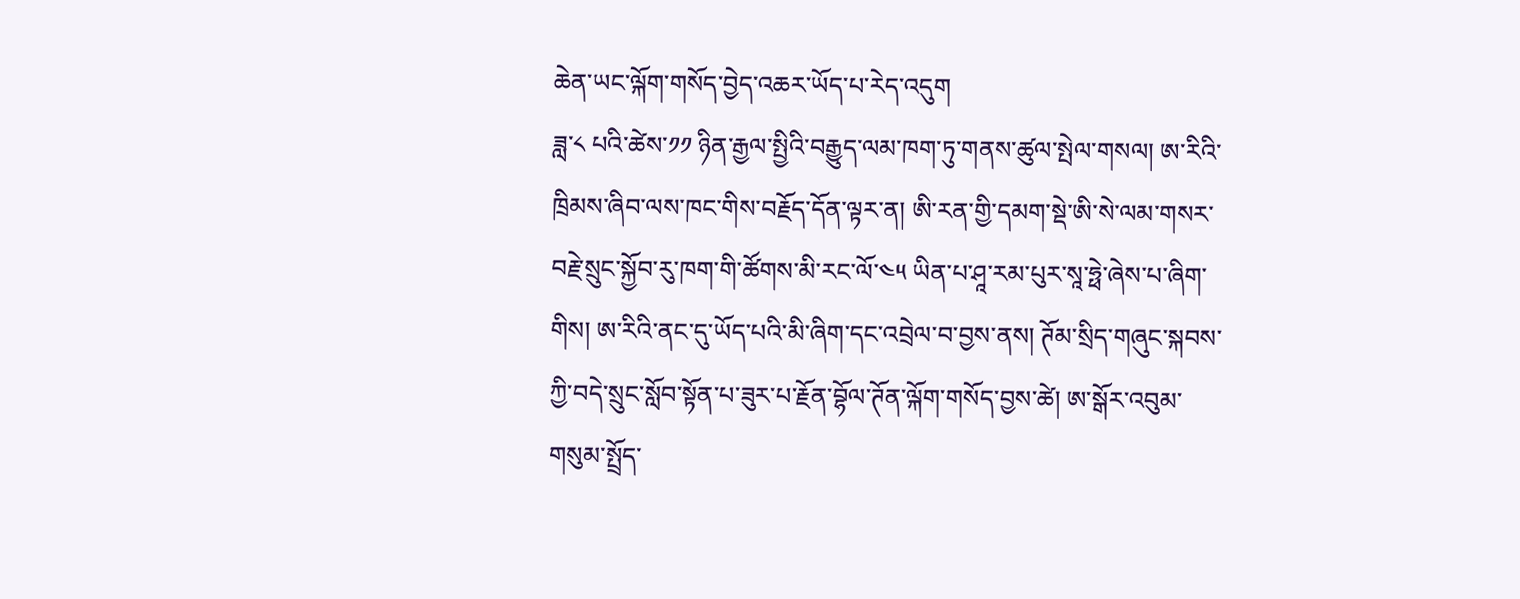ཆེན་ཡང་ལྐོག་གསོད་བྱེད་འཆར་ཡོད་པ་རེད་འདུག
ཟླ་༨ པའི་ཚེས་༡༡ ཉིན་རྒྱལ་སྤྱིའི་བརྒྱུད་ལམ་ཁག་ཏུ་གནས་ཚུལ་སྤེལ་གསལ། ཨ་རིའི་ཁྲིམས་ཞིབ་ལས་ཁང་གིས་བརྗོད་དོན་ལྟར་ན། ཨི་རན་གྱི་དམག་སྡེ་ཨི་སེ་ལམ་གསར་བརྗེ་སྲུང་སྐྱོབ་རུ་ཁག་གི་ཚོགས་མི་རང་ལོ་༤༥ ཡིན་པ་ཤཱ་རམ་པུར་སཱ་ཧྥེ་ཞེས་པ་ཞིག་གིས། ཨ་རིའི་ནང་དུ་ཡོད་པའི་མི་ཞིག་དང་འབྲེལ་བ་བྱས་ནས། ཊོམ་སྲིད་གཞུང་སྐབས་ཀྱི་བདེ་སྲུང་སློབ་སྟོན་པ་ཟུར་པ་རྗོན་བྷོལ་ཊོན་ལྐོག་གསོད་བྱས་ཚེ། ཨ་སྒོར་འབུམ་གསུམ་སྤྲོད་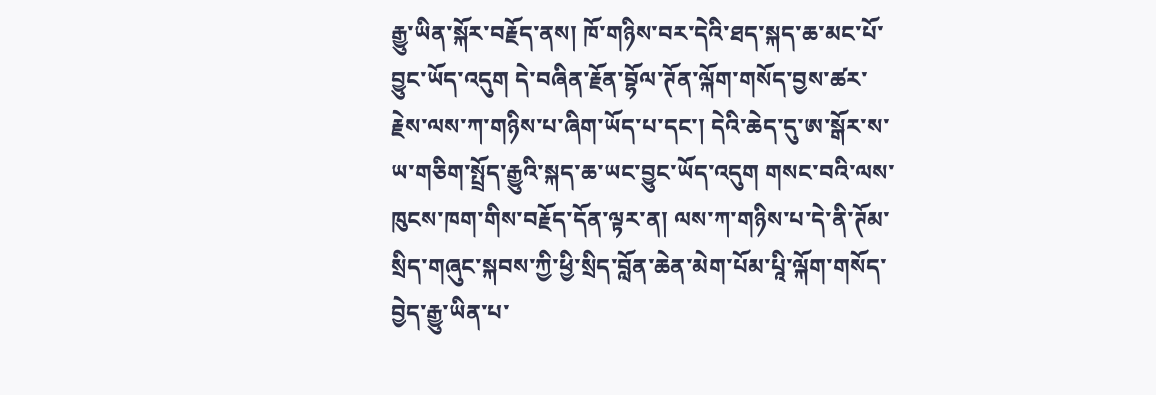རྒྱུ་ཡིན་སྐོར་བརྗོད་ནས། ཁོ་གཉིས་བར་དེའི་ཐད་སྐད་ཆ་མང་པོ་བྱུང་ཡོད་འདུག དེ་བཞིན་རྗོན་བྷོལ་ཊོན་ལྐོག་གསོད་བྱས་ཚར་རྗེས་ལས་ཀ་གཉིས་པ་ཞིག་ཡོད་པ་དང་། དེའི་ཆེད་དུ་ཨ་སྒོར་ས་ཡ་གཅིག་སྤྲོད་རྒྱུའི་སྐད་ཆ་ཡང་བྱུང་ཡོད་འདུག གསང་བའི་ལས་ཁུངས་ཁག་གིས་བརྗོད་དོན་ལྟར་ན། ལས་ཀ་གཉིས་པ་དེ་ནི་ཊོམ་སྲིད་གཞུང་སྐབས་ཀྱི་ཕྱི་སྲིད་བློན་ཆེན་མེག་པོམ་པཱི་ལྐོག་གསོད་བྱེད་རྒྱུ་ཡིན་པ་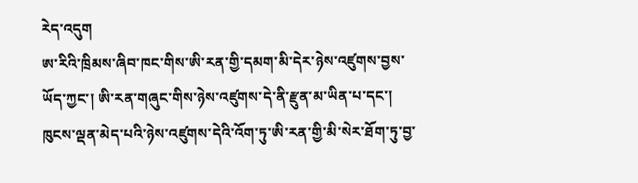རེད་འདུག
ཨ་རིའི་ཁྲིམས་ཞིབ་ཁང་གིས་ཨི་རན་གྱི་དམག་མི་དེར་ཉེས་འཛུགས་བྱས་ཡོད་ཀྱང་། ཨི་རན་གཞུང་གིས་ཉེས་འཛུགས་དེ་ནི་རྫུན་མ་ཡིན་པ་དང་། ཁུངས་ལྡན་མེད་པའི་ཉེས་འཛུགས་དེའི་འོག་ཏུ་ཨི་རན་གྱི་མི་སེར་ཐོག་ཏུ་བྱ་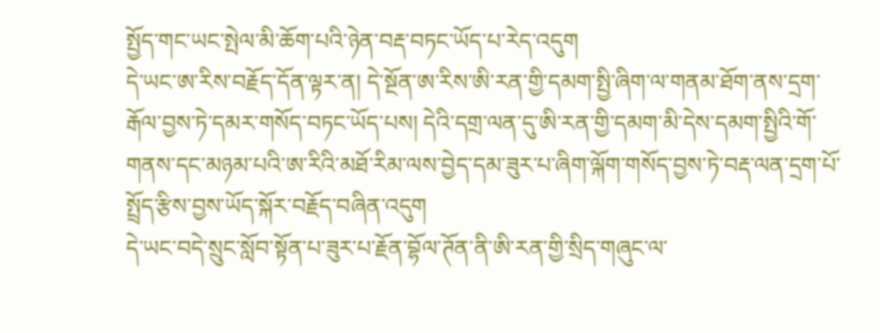སྤྱོད་གང་ཡང་སྤེལ་མི་ཆོག་པའི་ཉེན་བརྡ་བཏང་ཡོད་པ་རེད་འདུག
དེ་ཡང་ཨ་རིས་བརྗོད་དོན་ལྟར་ན། དེ་སྔོན་ཨ་རིས་ཨི་རན་གྱི་དམག་སྤྱི་ཞིག་ལ་གནམ་ཐོག་ནས་དྲག་རྒོལ་བྱས་ཏེ་དམར་གསོད་བཏང་ཡོད་པས། དེའི་དགྲ་ལན་དུ་ཨི་རན་གྱི་དམག་མི་དེས་དམག་སྤྱིའི་གོ་གནས་དང་མཉམ་པའི་ཨ་རིའི་མཐོ་རིམ་ལས་བྱེད་དམ་ཟུར་པ་ཞིག་ལྐོག་གསོད་བྱས་ཏེ་བརྡ་ལན་དྲག་པོ་སྤྲོད་རྩིས་བྱས་ཡོད་སྐོར་བརྗོད་བཞིན་འདུག
དེ་ཡང་བདེ་སྲུང་སློབ་སྟོན་པ་ཟུར་པ་རྗོན་བྷོལ་ཊོན་ནི་ཨི་རན་གྱི་སྲིད་གཞུང་ལ་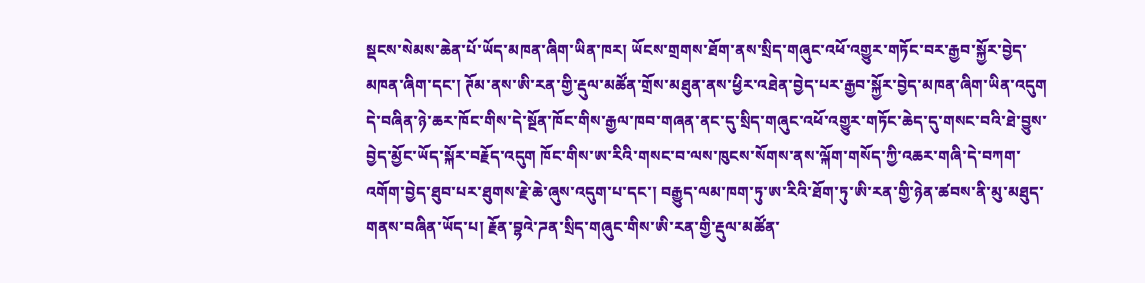སྡངས་སེམས་ཆེན་པོ་ཡོད་མཁན་ཞིག་ཡིན་ཁར། ཡོངས་གྲགས་ཐོག་ནས་སྲིད་གཞུང་འཕོ་འགྱུར་གཏོང་བར་རྒྱབ་སྐྱོར་བྱེད་མཁན་ཞིག་དང་། ཊོམ་ནས་ཨི་རན་གྱི་རྡུལ་མཚོན་གྲོས་མཐུན་ནས་ཕྱིར་འཐེན་བྱེད་པར་རྒྱབ་སྐྱོར་བྱེད་མཁན་ཞིག་ཡིན་འདུག དེ་བཞིན་ཉེ་ཆར་ཁོང་གིས་དེ་སྔོན་ཁོང་གིས་རྒྱལ་ཁབ་གཞན་ནང་དུ་སྲིད་གཞུང་འཕོ་འགྱུར་གཏོང་ཆེད་དུ་གསང་བའི་ཐེ་བྱུས་བྱེད་མྱོང་ཡོད་སྐོར་བརྗོད་འདུག ཁོང་གིས་ཨ་རིའི་གསང་བ་ལས་ཁུངས་སོགས་ནས་ལྐོག་གསོད་ཀྱི་འཆར་གཞི་དེ་བཀག་འགོག་བྱེད་ཐུབ་པར་ཐུགས་རྗེ་ཆེ་ཞུས་འདུག་པ་དང་། བརྒྱུད་ལམ་ཁག་ཏུ་ཨ་རིའི་ཐོག་ཏུ་ཨི་རན་གྱི་ཉེན་ཚབས་ནི་མུ་མཐུད་གནས་བཞིན་ཡོད་པ། རྗོན་བྷའེ་ཌན་སྲིད་གཞུང་གིས་ཨི་རན་གྱི་རྡུལ་མཚོན་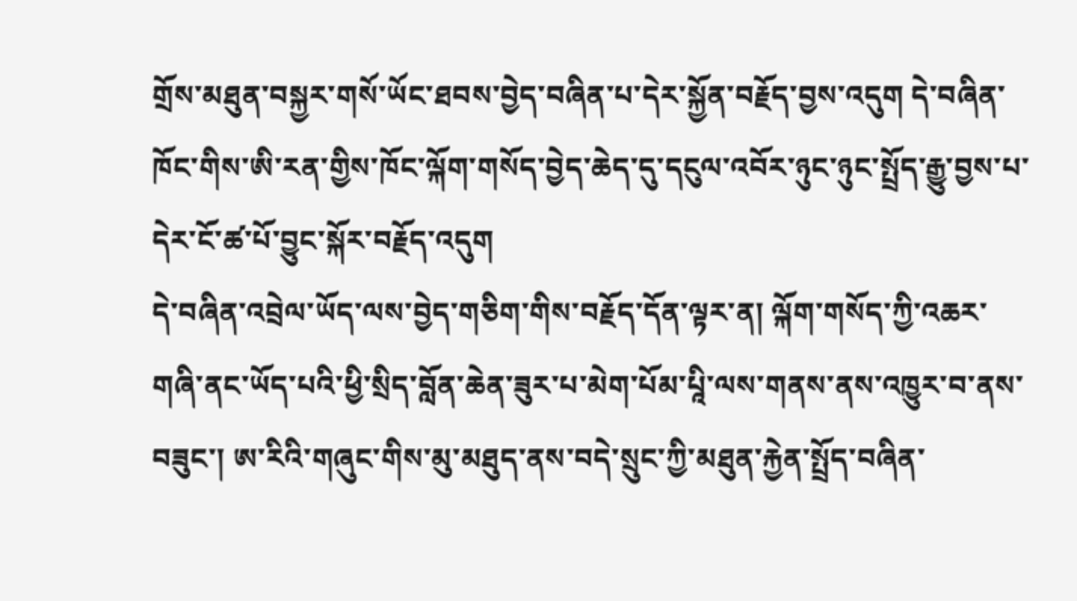གྲོས་མཐུན་བསྐྱར་གསོ་ཡོང་ཐབས་བྱེད་བཞིན་པ་དེར་སྐྱོན་བརྗོད་བྱས་འདུག དེ་བཞིན་ཁོང་གིས་ཨི་རན་གྱིས་ཁོང་ལྐོག་གསོད་བྱེད་ཆེད་དུ་དངུལ་འབོར་ཉུང་ཉུང་སྤྲོད་རྒྱུ་བྱས་པ་དེར་ངོ་ཚ་པོ་བྱུང་སྐོར་བརྗོད་འདུག
དེ་བཞིན་འབྲེལ་ཡོད་ལས་བྱེད་གཅིག་གིས་བརྗོད་དོན་ལྟར་ན། ལྐོག་གསོད་ཀྱི་འཆར་གཞི་ནང་ཡོད་པའི་ཕྱི་སྲིད་བློན་ཆེན་ཟུར་པ་མེག་པོམ་པཱི་ལས་གནས་ནས་འཁྱུར་བ་ནས་བཟུང་། ཨ་རིའི་གཞུང་གིས་མུ་མཐུད་ནས་བདེ་སྲུང་ཀྱི་མཐུན་རྐྱེན་སྤྲོད་བཞིན་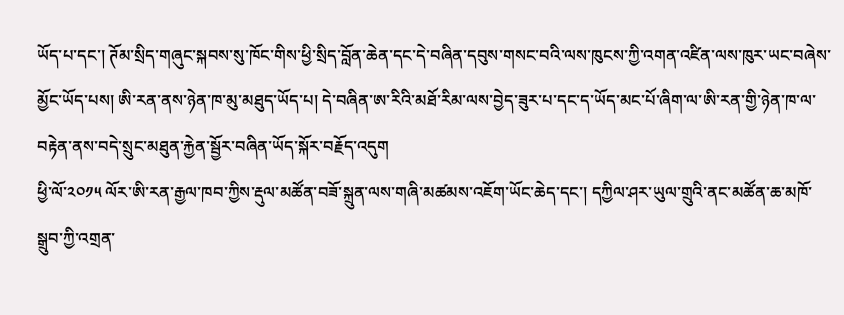ཡོད་པ་དང་། ཊོམ་སྲིད་གཞུང་སྐབས་སུ་ཁོང་གིས་ཕྱི་སྲིད་བློན་ཆེན་དང་དེ་བཞིན་དབུས་གསང་བའི་ལས་ཁུངས་ཀྱི་འགན་འཛིན་ལས་ཁུར་ཡང་བཞེས་མྱོང་ཡོད་པས། ཨི་རན་ནས་ཉེན་ཁ་མུ་མཐུད་ཡོད་པ། དེ་བཞིན་ཨ་རིའི་མཐོ་རིམ་ལས་བྱེད་ཟུར་པ་དང་ད་ཡོད་མང་པོ་ཞིག་ལ་ཨི་རན་གྱི་ཉེན་ཁ་ལ་བརྟེན་ནས་བདེ་སྲུང་མཐུན་རྐྱེན་སྦྱོར་བཞིན་ཡོད་སྐོར་བརྗོད་འདུག
ཕྱི་ལོ་༢༠༡༥ ལོར་ཨི་རན་རྒྱལ་ཁབ་ཀྱིས་རྡུལ་མཚོན་བཟོ་སྐྲུན་ལས་གཞི་མཚམས་འཇོག་ཡོང་ཆེད་དང་། དཀྱིལ་ཤར་ཡུལ་གྲུའི་ནང་མཚོན་ཆ་མཁོ་སྒྲུབ་ཀྱི་འགྲན་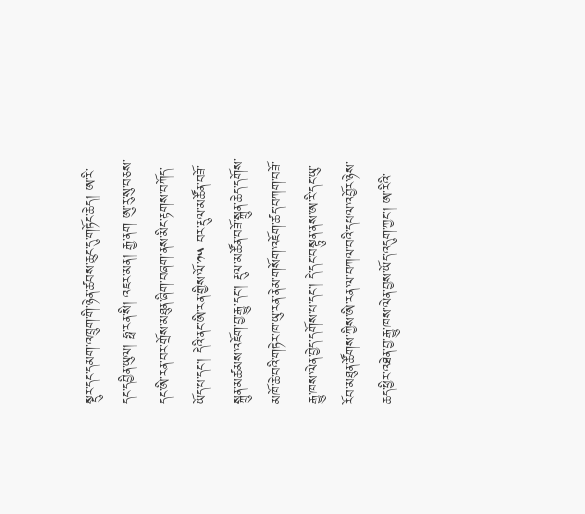སྡུར་དང་དམག་འཁྲུག་གི་ཉེན་ཚབས་ཆུང་དུ་གཏོང་ཆེད། ཨ་རི་དང་དབྱིན་ཡུལ། ཧྥ་རན་སི། འཇར་མན། རྒྱ་ནག ཨུ་རུ་སུ་བཅས་དང་ཨི་རན་བར་གྲོས་མཐུན་ཞིག་བཞག་ནས་མིང་རྟགས་བཀོད་ཡོད་པ་དང་། དེའི་ནང་ཨི་རན་གྱིས་ལོ་༡༥ བར་རྡུལ་མཚོན་བཟོ་སྐྲུན་མཚམས་འཇོག་བྱ་རྒྱུ་དང་། རྡུལ་མཚོན་བཟོ་སྐྲུན་ཆེད་དགོས་མཁོ་ཆེ་བའི་གཏེར་ཁ་ཡུ་རན་ནེམ་གསོག་འཇོག་ཚད་བཀག་བཟོ་རྒྱུ་ཁས་ལེན་བྱེད་དགོས་པ་དང་། དེ་དང་བསྟུན་ནས་ཨ་རི་དང་ཡུ་རོབ་མཐུན་ཚོགས་ཀྱིས་ཨི་རན་ལ་བཀལ་བའི་དཔལ་འབྱོར་ཉེས་ཆད་ཕྱིར་འཐེན་བྱ་རྒྱུ་ཁས་ལེན་བྱས་ཡོད་འདུག་ཀྱང་། ཨ་རིའི་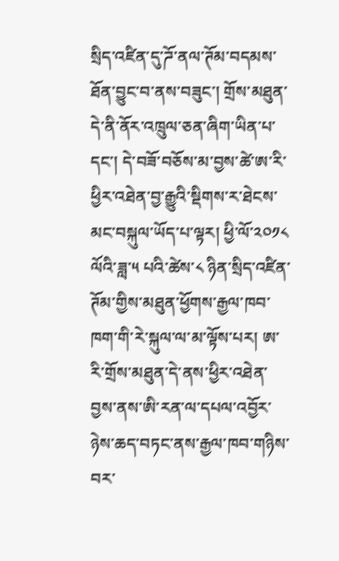སྲིད་འཛིན་དུ་ཌོ་ནལ་ཊོམ་བདམས་ཐོན་བྱུང་བ་ནས་བཟུང་། གྲོས་མཐུན་དེ་ནི་ནོར་འཁྲུལ་ཅན་ཞིག་ཡིན་པ་དང་། དེ་བཟོ་བཅོས་མ་བྱས་ཚེ་ཨ་རི་ཕྱིར་འཐེན་བྱ་རྒྱུའི་སྡིགས་ར་ཐེངས་མང་བསྐུལ་ཡོད་པ་ལྟར། ཕྱི་ལོ་༢༠༡༨ ལོའི་ཟླ་༥ པའི་ཚེས་༨ ཉིན་སྲིད་འཛིན་ཊོམ་གྱིས་མཐུན་ཕྱོགས་རྒྱལ་ཁབ་ཁག་གི་རེ་སྐུལ་ལ་མ་ལྟོས་པར། ཨ་རི་གྲོས་མཐུན་དེ་ནས་ཕྱིར་འཐེན་བྱས་ནས་ཨི་རན་ལ་དཔལ་འབྱོར་ཉེས་ཆད་བཏང་ནས་རྒྱལ་ཁབ་གཉིས་བར་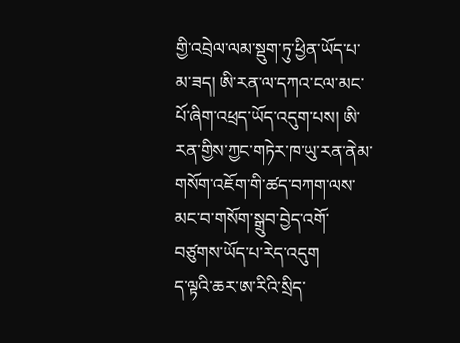གྱི་འབྲེལ་ལམ་སྡུག་ཏུ་ཕྱིན་ཡོད་པ་མ་ཟད། ཨི་རན་ལ་དཀའ་ངལ་མང་པོ་ཞིག་འཕྲད་ཡོད་འདུག་པས། ཨི་རན་གྱིས་ཀྱང་གཏེར་ཁ་ཡུ་རན་ནེམ་གསོག་འཇོག་གི་ཚད་བཀག་ལས་མང་བ་གསོག་སྒྲུབ་བྱེད་འགོ་བཙུགས་ཡོད་པ་རེད་འདུག
ད་ལྟའི་ཆར་ཨ་རིའི་སྲིད་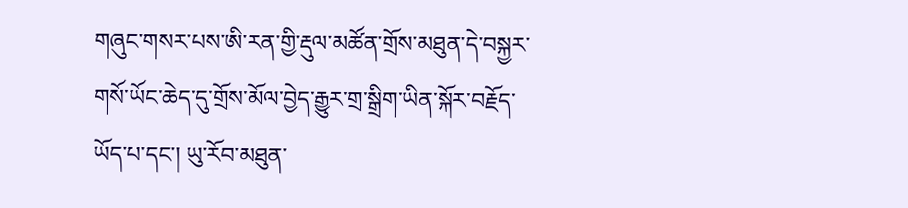གཞུང་གསར་པས་ཨི་རན་གྱི་རྡུལ་མཚོན་གྲོས་མཐུན་དེ་བསྐྱར་གསོ་ཡོང་ཆེད་དུ་གྲོས་མོལ་བྱེད་རྒྱུར་གྲ་སྒྲིག་ཡིན་སྐོར་བརྗོད་ཡོད་པ་དང་། ཡུ་རོབ་མཐུན་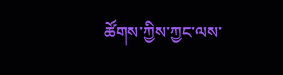ཚོགས་ཀྱིས་ཀྱང་ལས་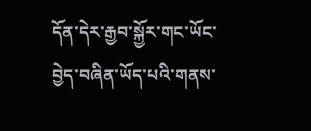དོན་དེར་རྒྱབ་སྐྱོར་གང་ཡོང་བྱེད་བཞིན་ཡོད་པའི་གནས་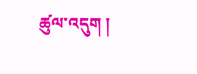ཚུལ་འདུག །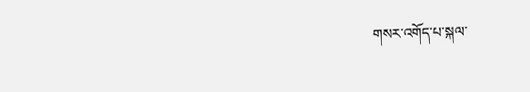གསར་འགོད་པ་སྐལ་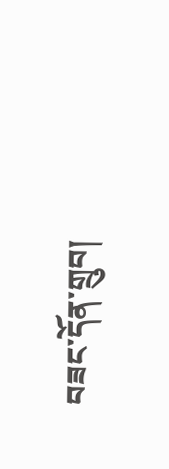བཟང་དོན་གྲུབ།